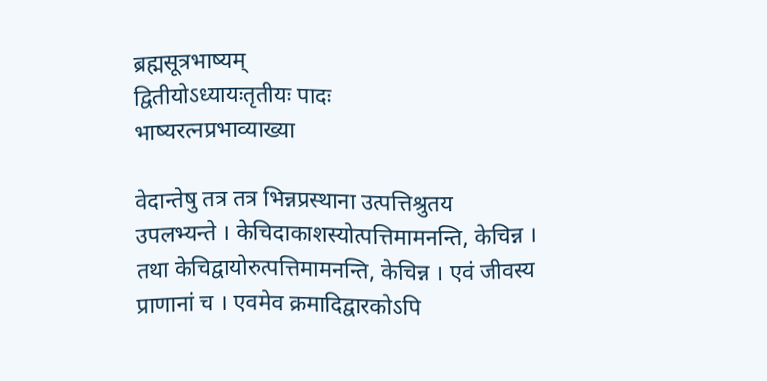ब्रह्मसूत्रभाष्यम्
द्वितीयोऽध्यायःतृतीयः पादः
भाष्यरत्नप्रभाव्याख्या

वेदान्तेषु तत्र तत्र भिन्नप्रस्थाना उत्पत्तिश्रुतय उपलभ्यन्ते । केचिदाकाशस्योत्पत्तिमामनन्ति, केचिन्न । तथा केचिद्वायोरुत्पत्तिमामनन्ति, केचिन्न । एवं जीवस्य प्राणानां च । एवमेव क्रमादिद्वारकोऽपि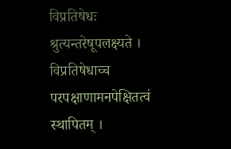विप्रतिषेधः श्रुत्यन्तरेषूपलक्ष्यते । विप्रतिषेधाच्च परपक्षाणामनपेक्षितत्वं स्थापितम् ।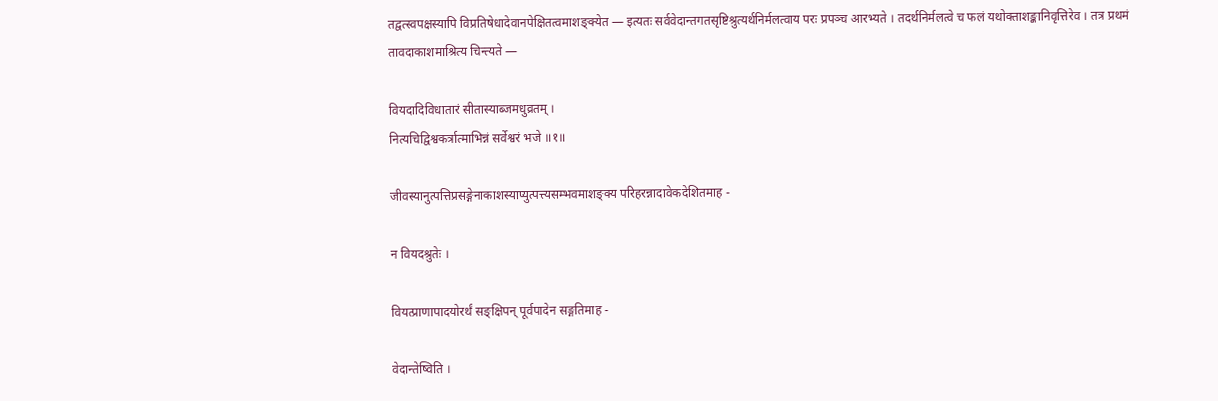तद्वत्स्वपक्षस्यापि विप्रतिषेधादेवानपेक्षितत्वमाशङ्क्येत — इत्यतः सर्ववेदान्तगतसृष्टिश्रुत्यर्थनिर्मलत्वाय परः प्रपञ्च आरभ्यते । तदर्थनिर्मलत्वे च फलं यथोक्ताशङ्कानिवृत्तिरेव । तत्र प्रथमं तावदाकाशमाश्रित्य चिन्त्यते —

वियदादिविधातारं सीतास्याब्जमधुव्रतम् ।
नित्यचिद्विश्वकर्त्रात्माभिन्नं सर्वेश्वरं भजे ॥१॥

जीवस्यानुत्पत्तिप्रसङ्गेनाकाशस्याप्युत्पत्त्यसम्भवमाशङ्क्य परिहरन्नादावेकदेशितमाह -

न वियदश्रुतेः ।

वियत्प्राणापादयोरर्थं सङ्क्षिपन् पूर्वपादेन सङ्गतिमाह -

वेदान्तेष्विति ।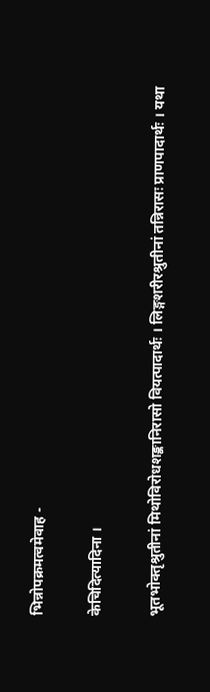भिन्नोपक्रमत्वमेवाह -

केचिदित्यादिना ।

भूतभोक्तृश्रुतीनां मिथोविरोधशङ्कानिरासो वियत्पादार्थः । लिङ्गशरीरश्रुतीनां तन्निरासः प्राणपादार्थः । यथा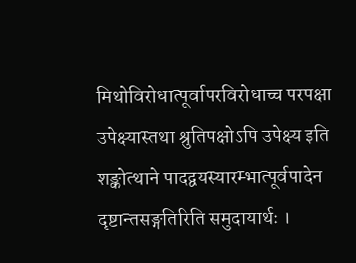मिथोविरोधात्पूर्वापरविरोधाच्च परपक्षा उपेक्ष्यास्तथा श्रुतिपक्षोऽपि उपेक्ष्य इति शङ्कोत्थाने पादद्वयस्यारम्भात्पूर्वपादेन दृष्टान्तसङ्गतिरिति समुदायार्थः ।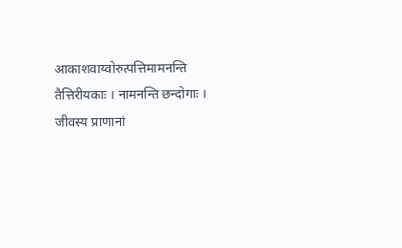आकाशवाय्वोरुत्पत्तिमामनन्ति तैत्तिरीयकाः । नामनन्ति छन्दोगाः । जीवस्य प्राणानां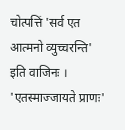चोत्पत्तिं 'सर्व एत आत्मनो व्युच्चरन्ति' इति वाजिनः । 'एतस्माज्जायते प्राणः'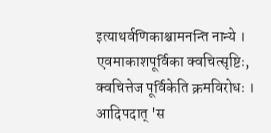इत्याथर्वणिकाश्चामनन्ति नान्ये । एवमाकाशपूर्विका क्वचित्सृष्टिः, क्वचित्तेज पूर्विकेति क्रमविरोधः । आदिपदात् 'स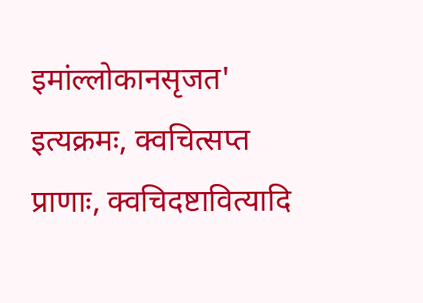इमांल्लोकानसृजत' इत्यक्रमः, क्वचित्सप्त प्राणाः, क्वचिदष्टावित्यादि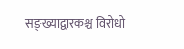सङ्ख्याद्वारकश्च विरोधो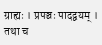ग्राह्यः । प्रपञ्चः पादद्वयम् । तथा च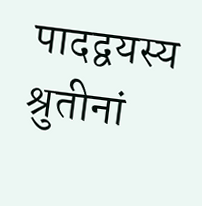पादद्वयस्य श्रुतीनां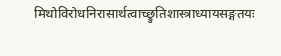मिथोविरोधनिरासार्थत्वाच्छ्रुतिशास्त्राध्यायसङ्गतयः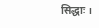सिद्धाः ।